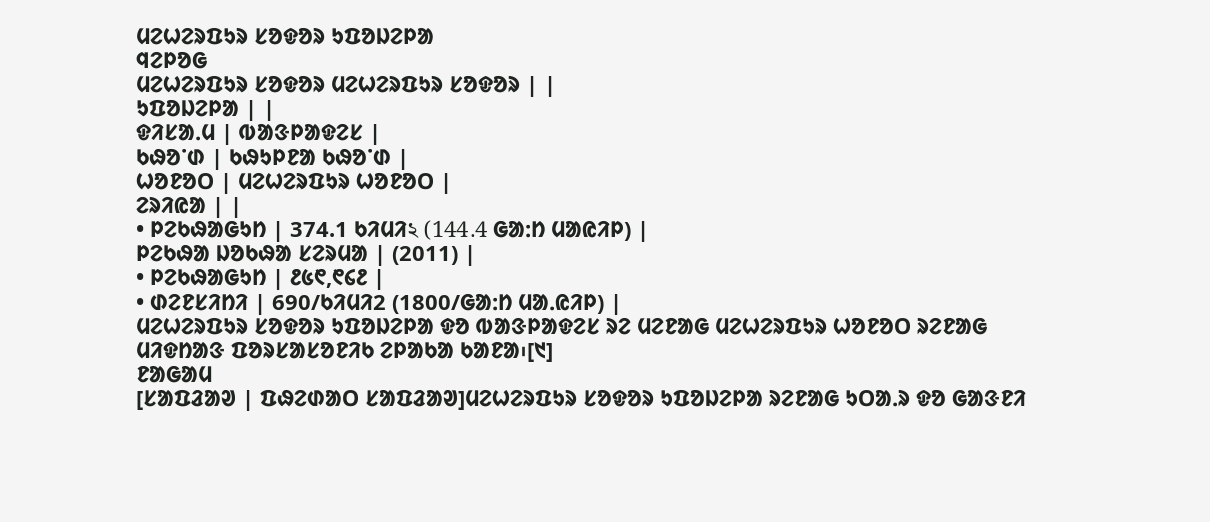ᱢᱮᱦᱮᱨᱯᱩᱨ ᱥᱚᱫᱚᱨ ᱩᱯᱚᱡᱮᱞᱟ
ᱧᱮᱞᱚᱜ
ᱢᱮᱦᱮᱨᱯᱩᱨ ᱥᱚᱫᱚᱨ ᱢᱮᱦᱮᱨᱯᱩᱨ ᱥᱚᱫᱚᱨ | |
ᱩᱯᱚᱡᱮᱞᱟ | |
ᱫᱤᱥᱟᱹᱢ | ᱵᱟᱝᱞᱟᱫᱮᱥ |
ᱠᱷᱚᱸᱰ | ᱠᱷᱩᱞᱱᱟ ᱠᱷᱚᱸᱰ |
ᱦᱚᱱᱚᱛ | ᱢᱮᱦᱮᱨᱯᱩᱨ ᱦᱚᱱᱚᱛ |
ᱮᱨᱤᱭᱟ | |
• ᱞᱮᱠᱷᱟᱜᱩᱴ | 374.1 ᱠᱤᱢᱤ২ (144.4 ᱜᱟᱺᱴ ᱢᱟᱭᱤᱞ) |
ᱞᱮᱠᱷᱟ ᱡᱚᱠᱷᱟ ᱥᱮᱨᱢᱟ | (2011) |
• ᱞᱮᱠᱷᱟᱜᱩᱴ | ᱒᱕᱖,᱖᱔᱒ |
• ᱰᱮᱱᱥᱤᱴᱤ | 690/ᱠᱤᱢᱤ2 (1800/ᱜᱟᱺᱴ ᱢᱟᱹᱭᱤᱞ) |
ᱢᱮᱦᱮᱨᱯᱩᱨ ᱥᱚᱫᱚᱨ ᱩᱯᱚᱡᱮᱞᱟ ᱫᱚ ᱵᱟᱝᱞᱟᱫᱮᱥ ᱨᱮ ᱢᱮᱱᱟᱜ ᱢᱮᱦᱮᱨᱯᱩᱨ ᱦᱚᱱᱚᱛ ᱨᱮᱱᱟᱜ ᱢᱤᱫᱴᱟᱝ ᱯᱚᱨᱥᱟᱥᱚᱱᱤᱠ ᱮᱞᱟᱠᱟ ᱠᱟᱱᱟ᱾[᱑]
ᱱᱟᱜᱟᱢ
[ᱥᱟᱯᱲᱟᱣ | ᱯᱷᱮᱰᱟᱛ ᱥᱟᱯᱲᱟᱣ]ᱢᱮᱦᱮᱨᱯᱩᱨ ᱥᱚᱫᱚᱨ ᱩᱯᱚᱡᱮᱞᱟ ᱨᱮᱱᱟᱜ ᱩᱛᱟᱹᱨ ᱫᱚ ᱜᱟᱝᱱᱤ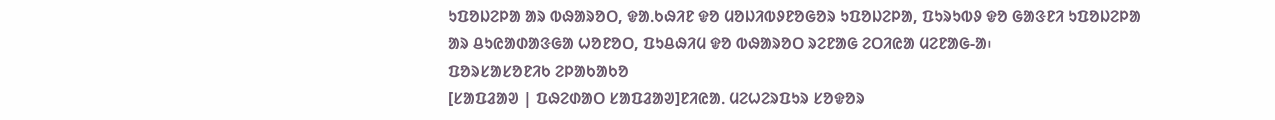ᱩᱯᱚᱡᱮᱞᱟ ᱟᱨ ᱵᱷᱟᱨᱚᱛ, ᱫᱟᱹᱠᱷᱤᱱ ᱫᱚ ᱢᱚᱡᱤᱵᱽᱱᱚᱜᱚᱨ ᱩᱯᱚᱡᱮᱞᱟ, ᱯᱩᱨᱩᱵᱽ ᱫᱚ ᱜᱟᱝᱱᱤ ᱩᱯᱚᱡᱮᱞᱟ ᱟᱨ ᱪᱩᱭᱟᱰᱟᱝᱜᱟ ᱦᱚᱱᱚᱛ, ᱯᱩᱪᱷᱤᱢ ᱫᱚ ᱵᱷᱟᱨᱚᱛ ᱨᱮᱱᱟᱜ ᱮᱛᱤᱭᱟ ᱢᱮᱱᱟᱜ-ᱟ᱾
ᱯᱚᱨᱥᱟᱥᱚᱱᱤᱠ ᱮᱞᱟᱠᱟᱠᱚ
[ᱥᱟᱯᱲᱟᱣ | ᱯᱷᱮᱰᱟᱛ ᱥᱟᱯᱲᱟᱣ]ᱱᱤᱭᱟᱹ ᱢᱮᱦᱮᱨᱯᱩᱨ ᱥᱚᱫᱚᱨ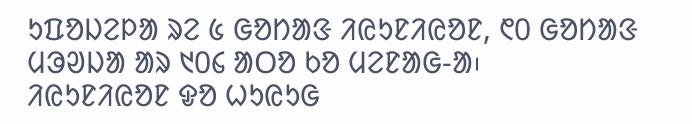ᱩᱯᱚᱡᱮᱞᱟ ᱨᱮ ᱕ ᱜᱚᱴᱟᱝ ᱤᱭᱩᱱᱤᱭᱚᱱ, ᱖᱐ ᱜᱚᱴᱟᱝ ᱢᱳᱣᱡᱟ ᱟᱨ ᱑᱐᱔ ᱟᱛᱚ ᱠᱚ ᱢᱮᱱᱟᱜ-ᱟ᱾
ᱤᱭᱩᱱᱤᱭᱚᱱ ᱫᱚ ᱦᱩᱭᱩᱜ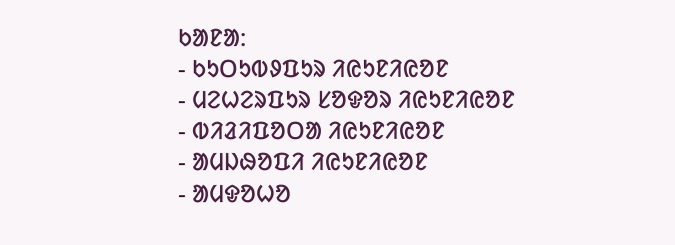ᱠᱟᱱᱟ:
- ᱠᱩᱛᱩᱵᱽᱯᱩᱨ ᱤᱭᱩᱱᱤᱭᱚᱱ
- ᱢᱮᱦᱮᱨᱯᱩᱨ ᱥᱚᱫᱚᱨ ᱤᱭᱩᱱᱤᱭᱚᱱ
- ᱵᱤᱲᱤᱯᱚᱛᱟ ᱤᱭᱩᱱᱤᱭᱚᱱ
- ᱟᱢᱡᱷᱚᱯᱤ ᱤᱭᱩᱱᱤᱭᱚᱱ
- ᱟᱢᱫᱚᱦᱚ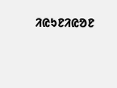ᱤᱭᱩᱱᱤᱭᱚᱱ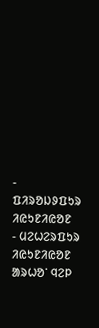- ᱯᱤᱨᱚᱡᱽᱯᱩᱨ ᱤᱭᱩᱱᱤᱭᱚᱱ
- ᱢᱮᱦᱮᱨᱯᱩᱨ ᱤᱭᱩᱱᱤᱭᱚᱱ
ᱟᱨᱦᱚᱸ ᱧᱮᱞ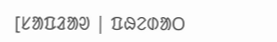[ᱥᱟᱯᱲᱟᱣ | ᱯᱷᱮᱰᱟᱛ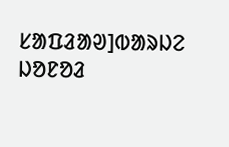ᱥᱟᱯᱲᱟᱣ]ᱵᱟᱨᱡᱮ ᱡᱚᱱᱚᱲ